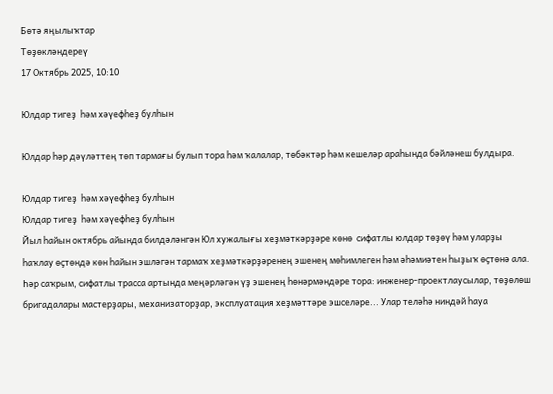Бөтә яңылыҡтар
Төҙөкләндереү
17 Октябрь 2025, 10:10

Юлдар тигеҙ  һәм хәүефһеҙ булһын

Юлдар һәр дәүләттең төп тармағы булып тора һәм ҡалалар, төбәктәр һәм кешеләр араһында бәйләнеш булдыра.

Юлдар тигеҙ  һәм хәүефһеҙ булһын
Юлдар тигеҙ  һәм хәүефһеҙ булһын
Йыл һайын октябрь айында билдәләнгән Юл хужалығы хеҙмәткәрҙәре көнө  сифатлы юлдар төҙөү һәм уларҙы һаҡлау өҫтөндә көн һайын эшләгән тармаҡ хеҙмәткәрҙәренең эшенең мөһимлеген һәм әһәмиәтен һыҙыҡ өҫтөнә ала. Һәр саҡрым, сифатлы трасса артында меңәрләгән үҙ эшенең һөнәрмәндәре тора: инженер-проектлаусылар, төҙөлөш бригадалары мастерҙары, механизаторҙар, эксплуатация хеҙмәттәре эшселәре... Улар теләһә ниндәй һауа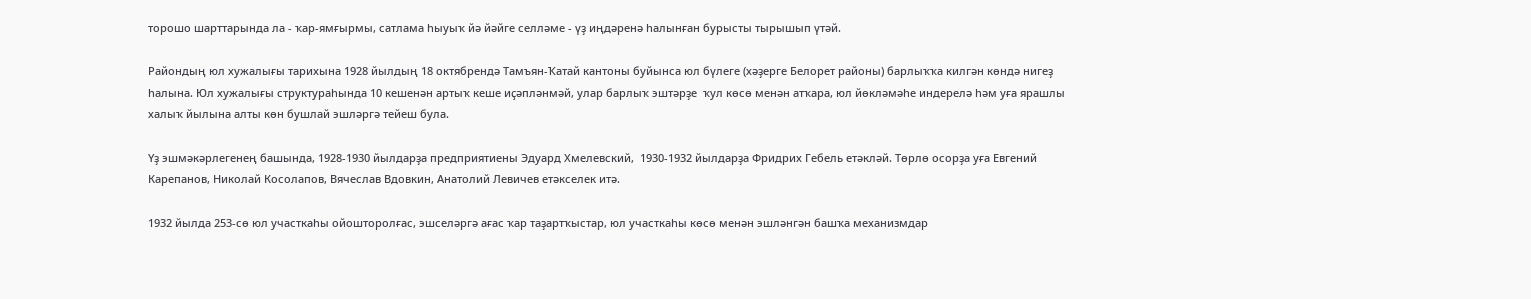торошо шарттарында ла - ҡар-ямғырмы, сатлама һыуыҡ йә йәйге селләме - үҙ иңдәренә һалынған бурысты тырышып үтәй.

Райондың юл хужалығы тарихына 1928 йылдың 18 октябрендә Тамъян-Ҡатай кантоны буйынса юл бүлеге (хәҙерге Белорет районы) барлыҡҡа килгән көндә нигеҙ һалына. Юл хужалығы структураһында 10 кешенән артыҡ кеше иҫәпләнмәй, улар барлыҡ эштәрҙе  ҡул көсө менән атҡара, юл йөкләмәһе индерелә һәм уға ярашлы халыҡ йылына алты көн бушлай эшләргә тейеш була.

Үҙ эшмәкәрлегенең башында, 1928-1930 йылдарҙа предприятиены Эдуард Хмелевский,  1930-1932 йылдарҙа Фридрих Гебель етәкләй. Төрлө осорҙа уға Евгений Карепанов, Николай Косолапов, Вячеслав Вдовкин, Анатолий Левичев етәкселек итә.

1932 йылда 253-сө юл участкаһы ойошторолғас, эшселәргә ағас ҡар таҙартҡыстар, юл участкаһы көсө менән эшләнгән башҡа механизмдар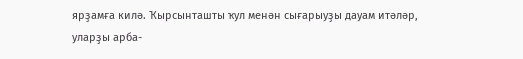ярҙамға килә. Ҡырсынташты ҡул менән сығарыуҙы дауам итәләр, уларҙы арба-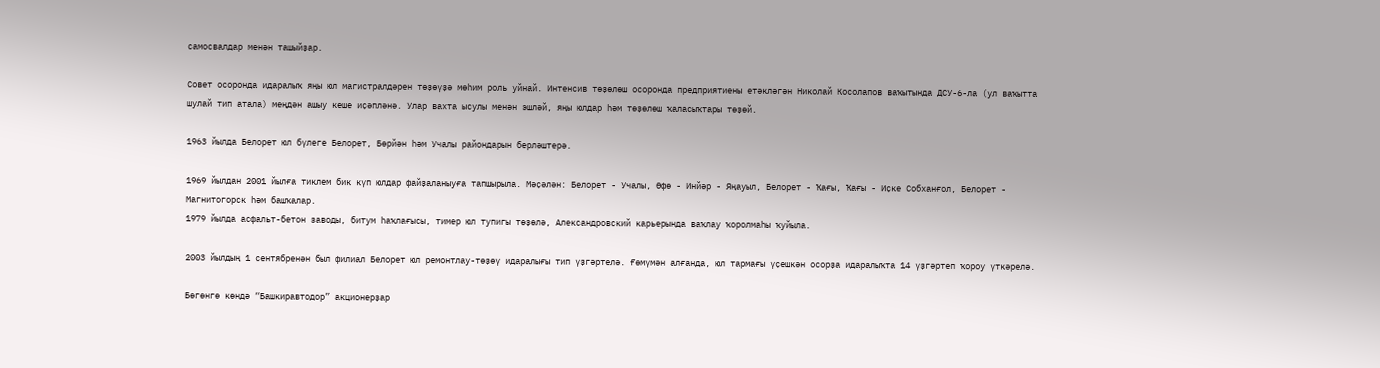самосвалдар менән ташыйҙар.

Совет осоронда идаралыҡ яңы юл магистралдәрен төҙөүҙә мөһим роль уйнай. Интенсив төҙөлөш осоронда предприятиены етәкләгән Николай Косолапов ваҡытында ДСУ-6-ла (ул ваҡытта шулай тип атала) меңдән ашыу кеше иҫәпләнә. Улар вахта ысулы менән эшләй, яңы юлдар һәм төҙөлөш ҡаласыҡтары төҙөй.

1963 йылда Белорет юл бүлеге Белорет, Бөрйән һәм Учалы райондарын берләштерә.

1969 йылдан 2001 йылға тиклем бик күп юлдар файҙаланыуға тапшырыла. Мәҫәлән: Белорет - Учалы, Өфө - Инйәр - Яңауыл, Белорет - Ҡағы, Ҡағы - Иҫке Собханғол, Белорет - Магнитогорск һәм башҡалар.
1979 йылда асфальт-бетон заводы, битум һаҡлағысы, тимер юл тупигы төҙөлә, Александровский карьерында ваҡлау ҡоролмаһы ҡуйыла.

2003 йылдың 1 сентябренән был филиал Белорет юл ремонтлау-төҙөү идаралығы тип үҙгәртелә. Ғөмүмән алғанда, юл тармағы үҫешкән осорҙа идаралыҡта 14 үҙгәртеп ҡороу үткәрелә.

Бөгөнгө көндә “Башкиравтодор” акционерҙар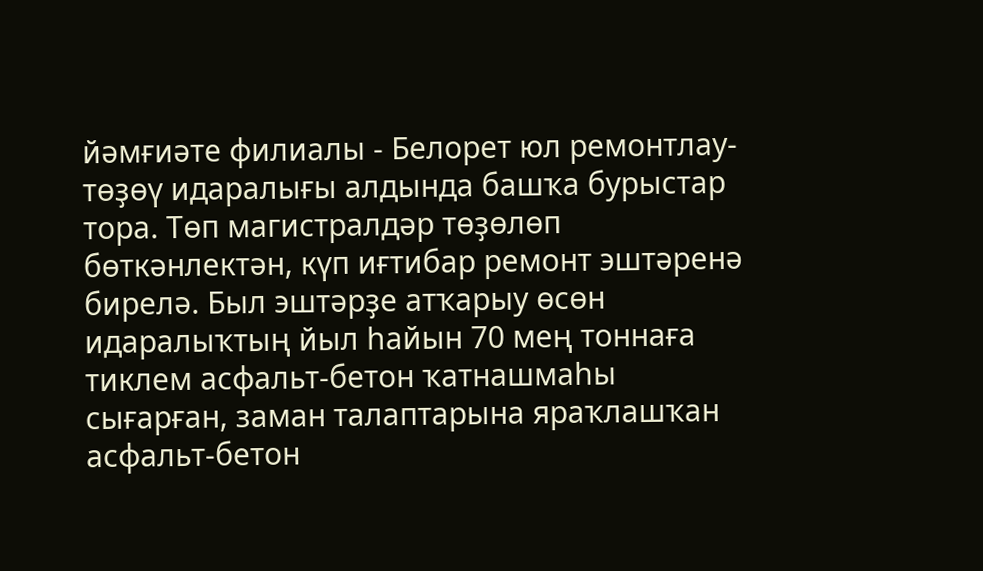йәмғиәте филиалы - Белорет юл ремонтлау-төҙөү идаралығы алдында башҡа бурыстар тора. Төп магистралдәр төҙөлөп бөткәнлектән, күп иғтибар ремонт эштәренә бирелә. Был эштәрҙе атҡарыу өсөн идаралыҡтың йыл һайын 70 мең тоннаға тиклем асфальт-бетон ҡатнашмаһы сығарған, заман талаптарына яраҡлашҡан асфальт-бетон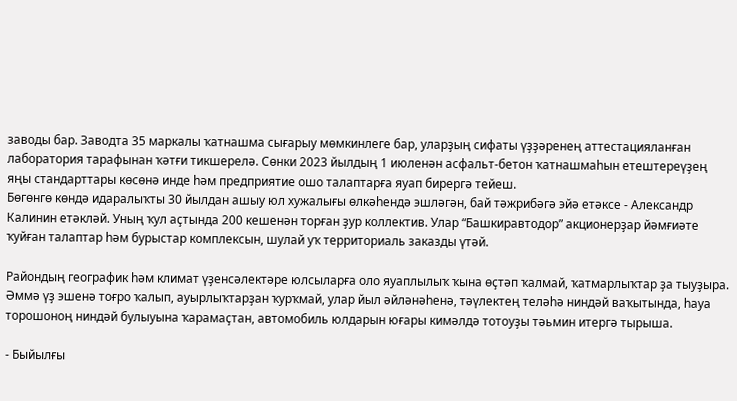заводы бар. Заводта 35 маркалы ҡатнашма сығарыу мөмкинлеге бар, уларҙың сифаты үҙҙәренең аттестацияланған лаборатория тарафынан ҡәтғи тикшерелә. Сөнки 2023 йылдың 1 июленән асфальт-бетон ҡатнашмаһын етештереүҙең яңы стандарттары көсөнә инде һәм предприятие ошо талаптарға яуап бирергә тейеш.
Бөгөнгө көндә идаралыҡты 30 йылдан ашыу юл хужалығы өлкәһендә эшләгән, бай тәжрибәгә эйә етәксе - Александр Калинин етәкләй. Уның ҡул аҫтында 200 кешенән торған ҙур коллектив. Улар “Башкиравтодор” акционерҙар йәмғиәте ҡуйған талаптар һәм бурыстар комплексын, шулай уҡ территориаль заказды үтәй.

Райондың географик һәм климат үҙенсәлектәре юлсыларға оло яуаплылыҡ ҡына өҫтәп ҡалмай, ҡатмарлыҡтар ҙа тыуҙыра. Әммә үҙ эшенә тоғро ҡалып, ауырлыҡтарҙан ҡурҡмай, улар йыл әйләнәһенә, тәүлектең теләһә ниндәй ваҡытында, һауа торошоноң ниндәй булыуына ҡарамаҫтан, автомобиль юлдарын юғары кимәлдә тотоуҙы тәьмин итергә тырыша.

- Быйылғы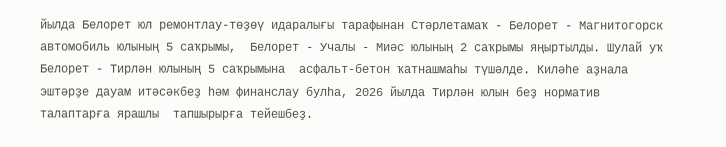йылда Белорет юл ремонтлау-төҙөү идаралығы тарафынан Стәрлетамаҡ - Белорет - Магнитогорск автомобиль юлының 5 саҡрымы,  Белорет - Учалы - Миәс юлының 2 саҡрымы яңыртылды. Шулай уҡ Белорет - Тирлән юлының 5 саҡрымына  асфальт-бетон ҡатнашмаһы түшәлде. Киләһе аҙнала эштәрҙе дауам итәсәкбеҙ һәм финанслау булһа, 2026 йылда Тирлән юлын беҙ норматив талаптарға ярашлы  тапшырырға тейешбеҙ.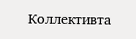Коллективта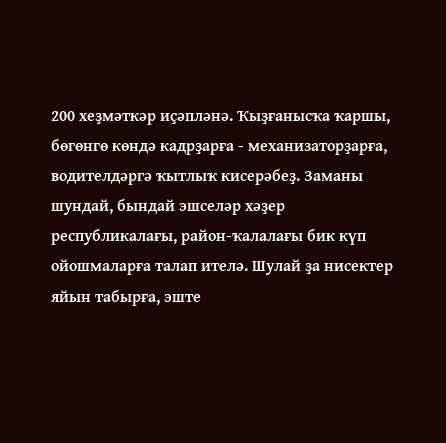200 хеҙмәткәр иҫәпләнә. Ҡыҙғанысҡа ҡаршы, бөгөнгө көндә кадрҙарға - механизаторҙарға, водителдәргә ҡытлыҡ кисерәбеҙ. Заманы шундай, бындай эшселәр хәҙер республикалағы, район-ҡалалағы бик күп ойошмаларға талап ителә. Шулай ҙа нисектер яйын табырға, эште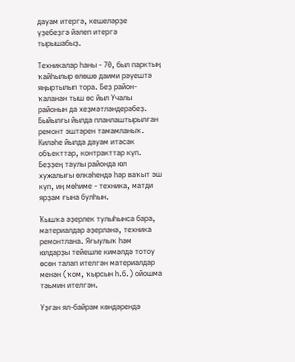дауам итергә, кешеләрҙе үҙебеҙгә йәлеп итергә тырышабыҙ.

Техникалар һаны - 70, был парктың ҡайһылыр өлөшө даими рәүештә яңыртылып тора. Беҙ район-ҡаланан тыш өс йыл Учалы районын да хеҙмәтләндерәбеҙ.  Быйылғы йылда планлаштырылған ремонт эштәрен тамамланыҡ. Киләһе йылда дауам итәсәк объекттар, контракттар күп. Беҙҙең таулы районда юл хужалығы өлкәһендә һәр ваҡыт эш күп, иң мөһиме - техника, матди ярҙам ғына булһын.

Ҡышҡа әҙерлек тулыһынса бара, материалдар әҙерләнә, техника ремонтлана. Яғыулыҡ һәм юлдарҙы тейешле кимәлдә тотоу өсөн талап ителгән материалдар менән (ҡом, ҡырсын һ.б.) ойошма тәьмин ителгән.

Уҙған ял-байрам көндәрендә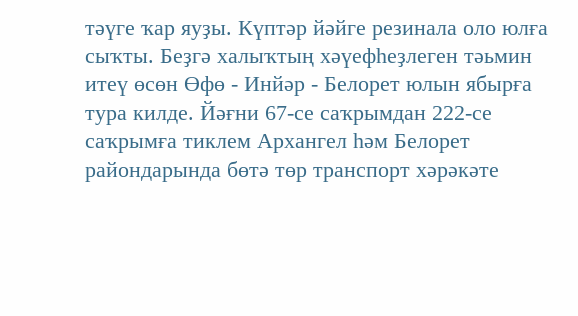тәүге ҡар яуҙы. Күптәр йәйге резинала оло юлға сыҡты. Беҙгә халыҡтың хәүефһеҙлеген тәьмин итеү өсөн Өфө - Инйәр - Белорет юлын ябырға тура килде. Йәғни 67-се саҡрымдан 222-се саҡрымға тиклем Архангел һәм Белорет райондарында бөтә төр транспорт хәрәкәте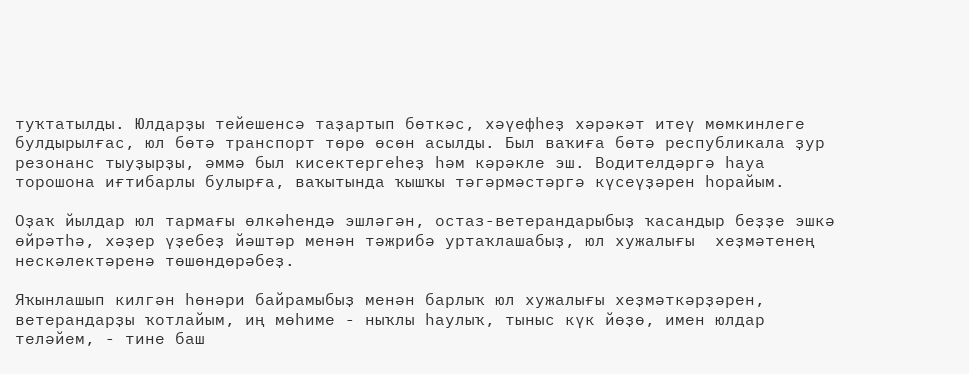туҡтатылды. Юлдарҙы тейешенсә таҙартып бөткәс, хәүефһеҙ хәрәкәт итеү мөмкинлеге булдырылғас, юл бөтә транспорт төрө өсөн асылды. Был ваҡиға бөтә республикала ҙур резонанс тыуҙырҙы, әммә был кисектергеһеҙ һәм кәрәкле эш. Водителдәргә һауа торошона иғтибарлы булырға, ваҡытында ҡышҡы тәгәрмәстәргә күсеүҙәрен һорайым.

Оҙаҡ йылдар юл тармағы өлкәһендә эшләгән, остаз-ветерандарыбыҙ ҡасандыр беҙҙе эшкә өйрәтһә, хәҙер үҙебеҙ йәштәр менән тәжрибә уртаҡлашабыҙ, юл хужалығы  хеҙмәтенең нескәлектәренә төшөндөрәбеҙ.

Яҡынлашып килгән һөнәри байрамыбыҙ менән барлыҡ юл хужалығы хеҙмәткәрҙәрен,  ветерандарҙы ҡотлайым, иң мөһиме - ныҡлы һаулыҡ, тыныс күк йөҙө, имен юлдар теләйем, - тине баш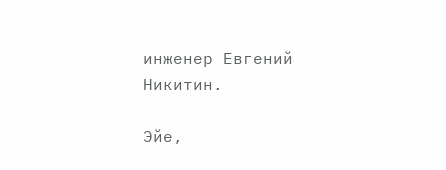инженер Евгений Никитин.

Эйе,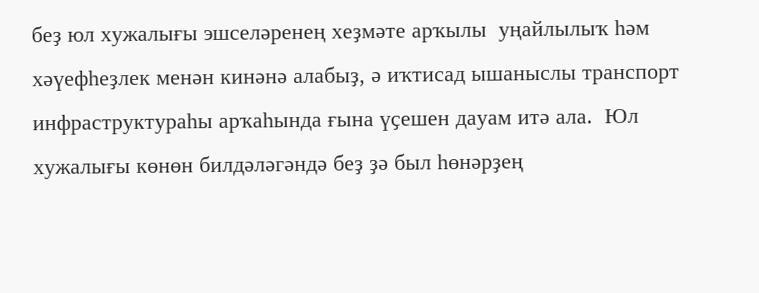беҙ юл хужалығы эшселәренең хеҙмәте арҡылы  уңайлылыҡ һәм хәүефһеҙлек менән кинәнә алабыҙ, ә иҡтисад ышаныслы транспорт инфраструктураһы арҡаһында ғына үҫешен дауам итә ала.  Юл хужалығы көнөн билдәләгәндә беҙ ҙә был һөнәрҙең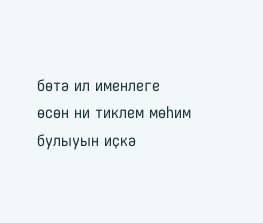бөтә ил именлеге өсөн ни тиклем мөһим булыуын иҫкә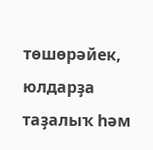төшөрәйек, юлдарҙа таҙалыҡ һәм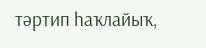тәртип һаҡлайыҡ,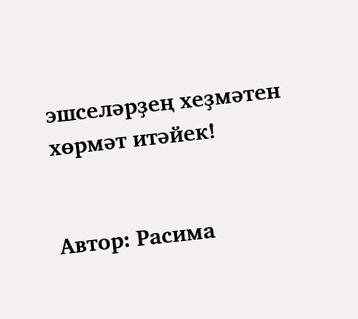эшселәрҙең хеҙмәтен хөрмәт итәйек!


Автор: Расима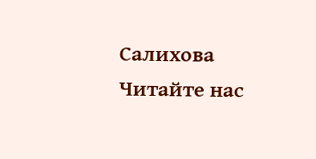Салихова
Читайте нас